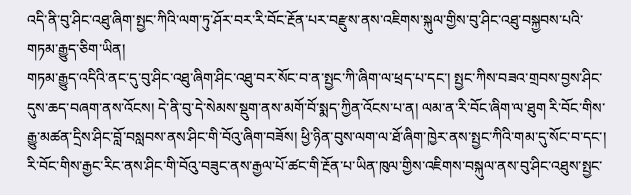འདི་ནི་བུ་ཤིང་འཐུ་ཞིག་སྤྱང་ཀིའི་ལག་ཏུ་ཤོར་བར་རི་བོང་རྔོན་པར་བརྫུས་ནས་འཇིགས་སྐུལ་གྱིས་བུ་ཤིང་འཐུ་བསྐྱབས་པའི་གཏམ་རྒྱུད་ཅིག་ཡིན།
གཏམ་རྒྱུད་འདིའི་ནང་དུ་བུ་ཤིང་འཐུ་ཞིག་ཤིང་འཐུ་བར་སོང་བ་ན་སྤྱང་ཀི་ཞིག་ལ་ཕྲད་པ་དང་། སྤྱང་ཀིས་བཟའ་གྲབས་བྱས་ཤིང་དུས་ཆད་བཞག་ནས་འོངས། དེ་ནི་བུ་དེ་སེམས་སྡུག་ནས་མགོ་བོ་སྨད་ཀྱིན་འོངས་པ་ན། ལམ་ན་རི་བོང་ཞིག་ལ་ཐུག རི་བོང་གིས་རྒྱུ་མཚན་དྲིས་ཤིང་བློ་བསླབས་ནས་ཤིང་གི་བོའུ་ཞིག་བཟོས། ཕྱི་ཉིན་བུས་ལག་ལ་ཐོ་ཞིག་ཁྱེར་ནས་སྤྱང་ཀིའི་གམ་དུ་སོང་བ་དང་། རི་བོང་གིས་རྒྱང་རིང་ནས་ཤིང་གི་བོའུ་བཟུང་ནས་རྒྱལ་པོ་ཚང་གི་རྔོན་པ་ཡིན་ཁུལ་གྱིས་འཇིགས་བསྐུལ་ནས་བུ་ཤིང་འཐུས་སྤྱང་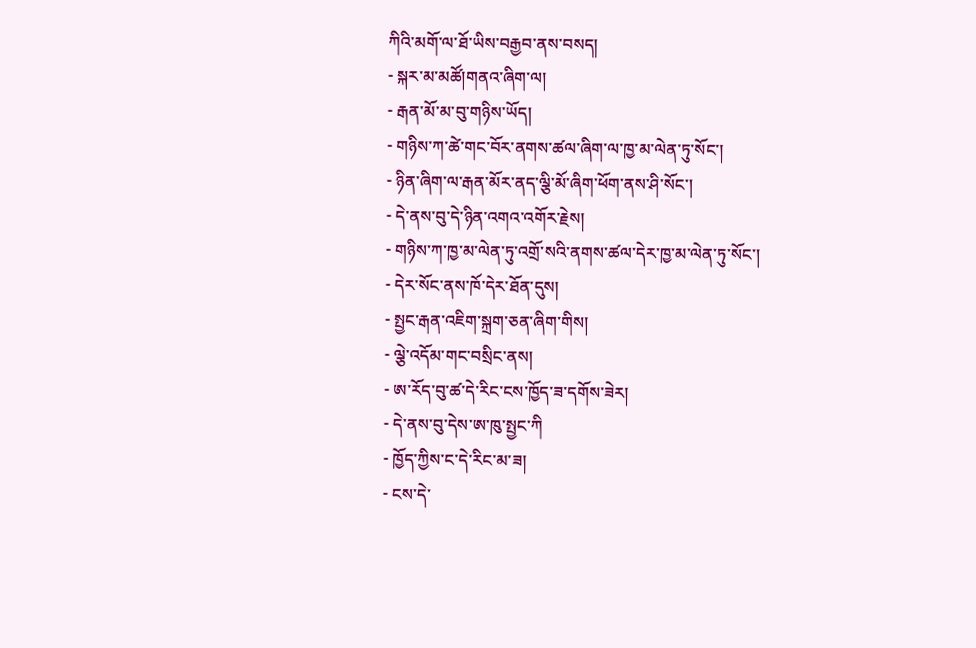ཀིའི་མགོ་ལ་ཐོ་ཡིས་བརྒྱབ་ནས་བསད།
- སྐར་མ་མཚོ།གནའ་ཞིག་ལ།
- རྒན་མོ་མ་བུ་གཉིས་ཡོད།
- གཉིས་ཀ་ཚེ་གང་བོར་ནགས་ཚལ་ཞིག་ལ་ཁྱ་མ་ལེན་ཏུ་སོང་།
- ཉིན་ཞིག་ལ་རྒན་མོར་ནད་ལྕི་མོ་ཞིག་ཕོག་ནས་ཤི་སོང་།
- དེ་ནས་བུ་དེ་ཉིན་འགའ་འགོར་རྗེས།
- གཉིས་ཀ་ཁྱ་མ་ལེན་ཏུ་འགྲོ་སའི་ནགས་ཚལ་དེར་ཁྱ་མ་ལེན་ཏུ་སོང་།
- དེར་སོང་ནས་ཁོ་དེར་ཐོན་དུས།
- སྤྱང་རྒན་འཇིག་སྐྲག་ཅན་ཞིག་གིས།
- ལྕེ་འདོམ་གང་བསྲིང་ནས།
- ཨ་རོད་བུ་ཚ་དེ་རིང་ངས་ཁྱོད་ཟ་དགོས་ཟེར།
- དེ་ནས་བུ་དེས་ཨ་ཁུ་སྤྱང་ཀི
- ཁྱོད་ཀྱིས་ང་དེ་རིང་མ་ཟ།
- ངས་དེ་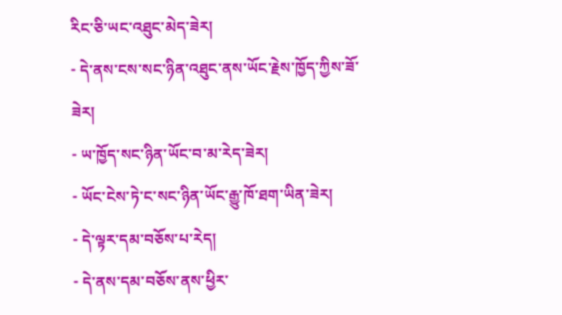རིང་ཅི་ཡང་འཐུང་མེད་ཟེར།
- དེ་ནས་ངས་སང་ཉིན་འཐུང་ནས་ཡོང་རྗེས་ཁྱོད་ཀྱིས་ཟོ་ཟེར།
- ཡ་ཁྱོད་སང་ཉིན་ཡོང་བ་མ་རེད་ཟེར།
- ཡོང་ངེས་ཏེ་ང་སང་ཉིན་ཡོང་རྒྱུ་ཁོ་ཐག་ཡིན་ཟེར།
- དེ་ལྟར་དམ་བཅོས་པ་རེད།
- དེ་ནས་དམ་བཅོས་ནས་ཕྱིར་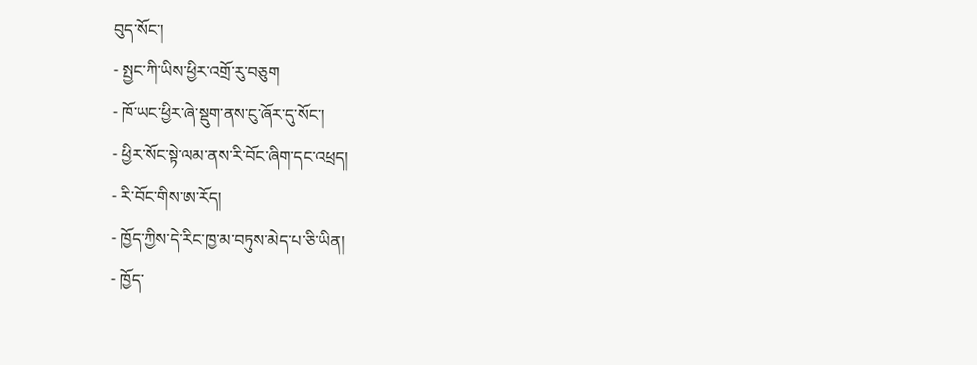བུད་སོང་།
- སྤྱང་ཀི་ཡིས་ཕྱིར་འགྲོ་རུ་བཅུག
- ཁོ་ཡང་ཕྱིར་ཞེ་སྡུག་ནས་ངུ་ཞོར་དུ་སོང་།
- ཕྱིར་སོང་སྟེ་ལམ་ནས་རི་བོང་ཞིག་དང་འཕྲད།
- རི་བོང་གིས་ཨ་རོད།
- ཁྱོད་ཀྱིས་དེ་རིང་ཁྱ་མ་བཏུས་མེད་པ་ཅི་ཡིན།
- ཁྱོད་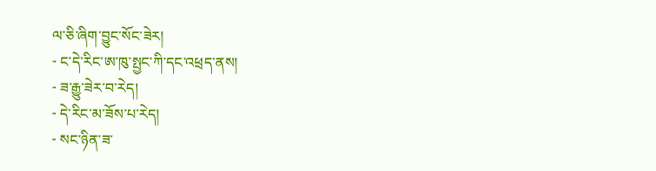ལ་ཅི་ཞིག་བྱུང་སོང་ཟེར།
- ང་དེ་རིང་ཨ་ཁུ་སྤྱང་ཀི་དང་འཕྲད་ནས།
- ཟ་རྒྱུ་ཟེར་བ་རེད།
- དེ་རིང་མ་ཟོས་པ་རེད།
- སང་ཉིན་ཟ་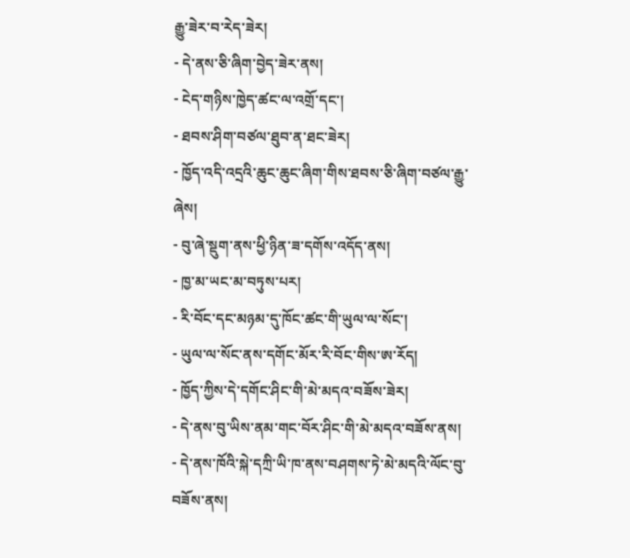རྒྱུ་ཟེར་བ་རེད་ཟེར།
- དེ་ནས་ཅི་ཞིག་བྱེད་ཟེར་ནས།
- ངེད་གཉིས་ཁྱེད་ཚང་ལ་འགྲོ་དང་།
- ཐབས་ཤིག་བཙལ་ཐུབ་ན་ཐང་ཟེར།
- ཁྱོད་འདི་འདྲའི་ཆུང་ཆུང་ཞིག་གིས་ཐབས་ཅི་ཞིག་བཙལ་རྒྱུ་ཞེས།
- བུ་ཞེ་སྡུག་ནས་ཕྱི་ཉིན་ཟ་དགོས་འདོད་ནས།
- ཁྱ་མ་ཡང་མ་བཏུས་པར།
- རི་བོང་དང་མཉམ་དུ་ཁོང་ཚང་གི་ཡུལ་ལ་སོང་།
- ཡུལ་ལ་སོང་ནས་དགོང་མོར་རི་བོང་གིས་ཨ་རོད།
- ཁྱོད་ཀྱིས་དེ་དགོང་ཤིང་གི་མེ་མདའ་བཟོས་ཟེར།
- དེ་ནས་བུ་ཡིས་ནམ་གང་བོར་ཤིང་གི་མེ་མདའ་བཟོས་ནས།
- དེ་ནས་ཁོའི་སྐེ་དཀྲི་ཡི་ཁ་ནས་བཤགས་ཏེ་མེ་མདའི་ལོང་བུ་བཟོས་ནས།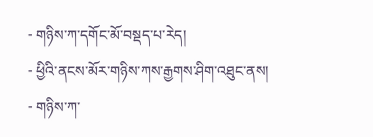- གཉིས་ཀ་དགོང་མོ་བསྡད་པ་རེད།
- ཕྱིའི་ནངས་མོར་གཉིས་ཀས་རྒྱགས་ཤིག་འཐུང་ནས།
- གཉིས་ཀ་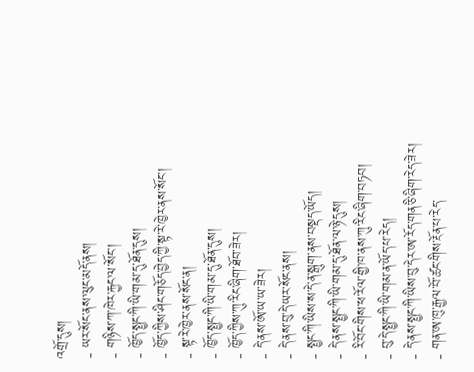འགྲོ་དུས།
- ཡར་སོང་ནས་ལུང་མདོ་ནས།
- གཉིས་ཀ་ཁེར་རྐྱང་ལ་སོང་།
- ཁྱོད་སྤྱང་ཀི་ཡི་གམ་དུ་ཐོན་དུས།
- ཁྱོད་ཀྱིས་ཤིང་གཅོད་བྱེད་ཀྱི་སྟ་རེ་ཁྱེར་ནས་སོང་།
- སྟ་རེ་ཁྱེར་ནས་སོང་ན།
- ཁྱོད་སྤྱང་ཀི་ཡི་གམ་དུ་ཐོན་དུས།
- ཁྱོད་ཀྱིས་ཀུ་རིང་ཞིག་ཐོབ་ཟེར།
- དེ་ནས་ཨོ་ཡ་ཡ་ཟེར།
- དེ་ནས་བུ་དེ་ཡར་སོང་ནས།
- སྤྱང་ཀི་ཡིས་ས་དེ་ན་སྒུག་ནས་བསྡད་ཡོད།
- དེ་ནས་སྤྱང་ཀི་ཡི་གམ་དུ་ཐོན་ལ་ཉེ་དུས།
- རི་བོང་གིས་ཕ་རོལ་གྱི་ཁ་ནས་ཀུ་རིང་ཞིག་བཏབ།
- བུ་དེ་སྤྱང་ཀི་ཡི་གམ་ན་ཡོད་པ་རེད།
- དེ་ནས་སྤྱང་ཀི་ཡིས་བུ་དེར་ཨ་རོད་གན་ཅི་ཞིག་རེད་ཟེར།
- གན་ཨ་ཁུ་རྒྱལ་བོ་ཚང་གིས་རྔོན་པ་རེད་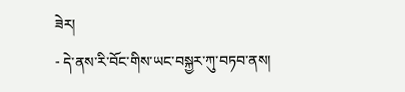ཟེར།
- དེ་ནས་རི་བོང་གིས་ཡང་བསྐྱར་ཀུ་བཏབ་ནས།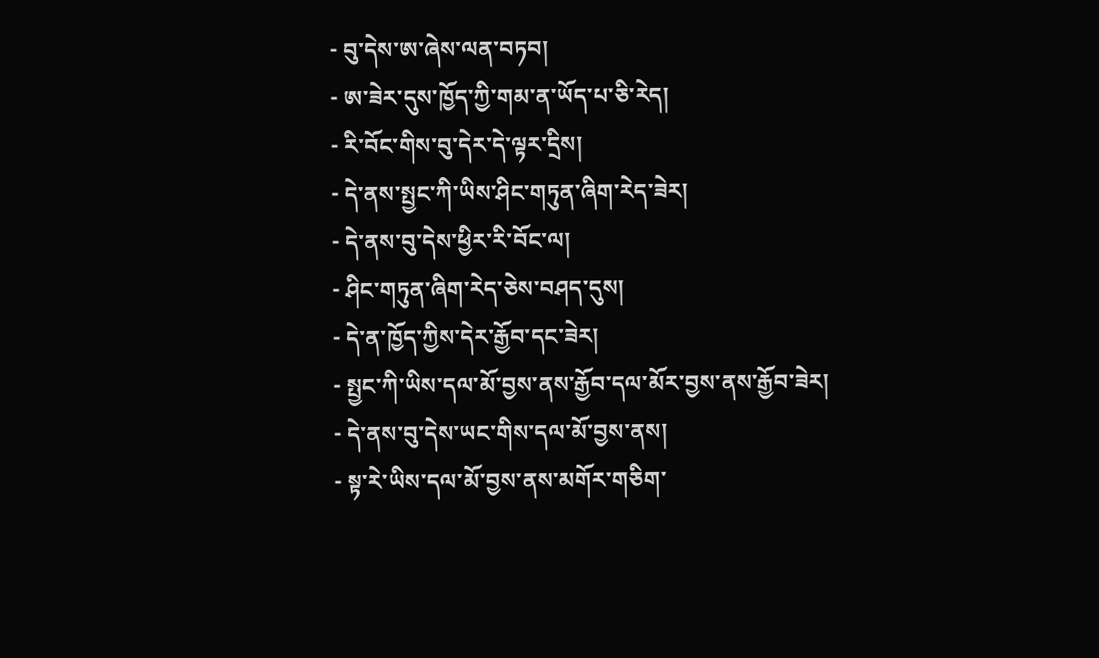- བུ་དེས་ཨ་ཞེས་ལན་བཏབ།
- ཨ་ཟེར་དུས་ཁྱོད་ཀྱི་གམ་ན་ཡོད་པ་ཅི་རེད།
- རི་བོང་གིས་བུ་དེར་དེ་ལྟར་དྲིས།
- དེ་ནས་སྤྱང་ཀི་ཡིས་ཤིང་གཏུན་ཞིག་རེད་ཟེར།
- དེ་ནས་བུ་དེས་ཕྱིར་རི་བོང་ལ།
- ཤིང་གཏུན་ཞིག་རེད་ཅེས་བཤད་དུས།
- དེ་ན་ཁྱོད་ཀྱིས་དེར་རྒྱོབ་དང་ཟེར།
- སྤྱང་ཀི་ཡིས་དལ་མོ་བྱས་ནས་རྒྱོབ་དལ་མོར་བྱས་ནས་རྒྱོབ་ཟེར།
- དེ་ནས་བུ་དེས་ཡང་གིས་དལ་མོ་བྱས་ནས།
- སྟ་རེ་ཡིས་དལ་མོ་བྱས་ནས་མགོར་གཅིག་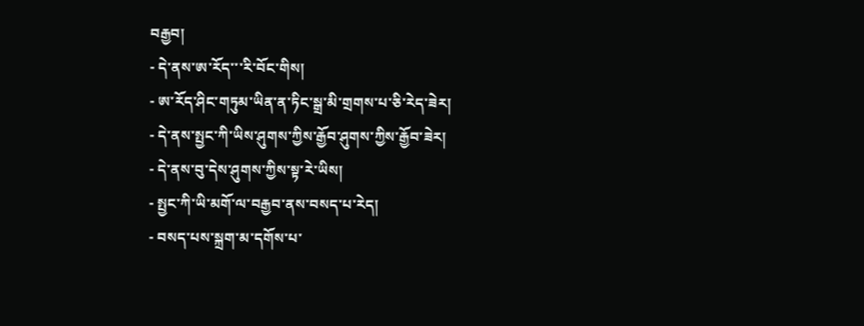བརྒྱབ།
- དེ་ནས་ཨ་རོད་་་རི་བོང་གིས།
- ཨ་རོད་ཤིང་གཏུམ་ཡིན་ན་ཏིང་སྒྲ་མི་གྲགས་པ་ཅི་རེད་ཟེར།
- དེ་ནས་སྤྱང་ཀི་ཡིས་ཤུགས་ཀྱིས་རྒྱོབ་ཤུགས་ཀྱིས་རྒྱོབ་ཟེར།
- དེ་ནས་བུ་དེས་ཤུགས་ཀྱིས་སྟ་རེ་ཡིས།
- སྤྱང་ཀི་ཡི་མགོ་ལ་བརྒྱབ་ནས་བསད་པ་རེད།
- བསད་པས་སྐྲག་མ་དགོས་པ་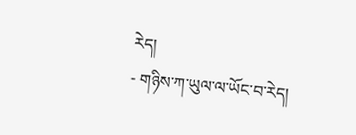རེད།
- གཉིས་ཀ་ཡུལ་ལ་ཡོང་བ་རེད།